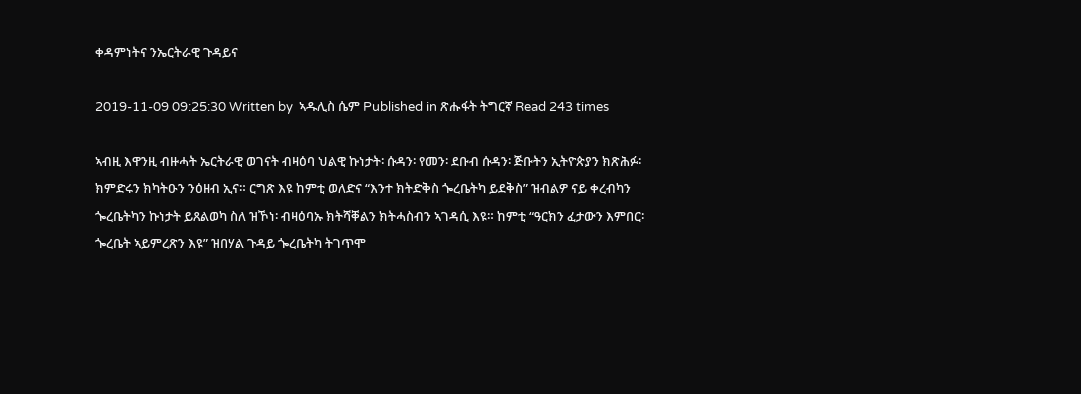ቀዳምነትና ንኤርትራዊ ጉዳይና

2019-11-09 09:25:30 Written by  ኣዱሊስ ሴም Published in ጽሑፋት ትግርኛ Read 243 times

ኣብዚ እዋንዚ ብዙሓት ኤርትራዊ ወገናት ብዛዕባ ህልዊ ኩነታት፡ ሱዳን፡ የመን፡ ደቡብ ሱዳን፡ ጅቡትን ኢትዮጵያን ክጽሕፉ፡ ክምድሩን ክካትዑን ንዕዘብ ኢና። ርግጽ እዩ ከምቲ ወለድና “እንተ ክትድቅስ ጐረቤትካ ይደቅስ” ዝብልዎ ናይ ቀረብካን ጐረቤትካን ኩነታት ይጸልወካ ስለ ዝኾነ፡ ብዛዕባኡ ክትሻቐልን ክትሓስብን ኣገዳሲ እዩ። ከምቲ “ዓርክን ፈታውን እምበር፡ ጐረቤት ኣይምረጽን እዩ” ዝበሃል ጉዳይ ጐረቤትካ ትገጥሞ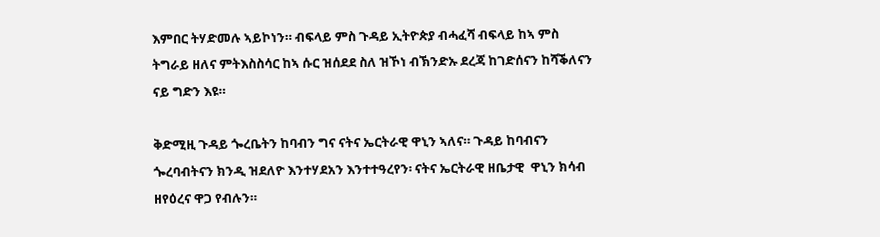እምበር ትሃድመሉ ኣይኮነን። ብፍላይ ምስ ጉዳይ ኢትዮጵያ ብሓፈሻ ብፍላይ ከኣ ምስ ትግራይ ዘለና ምትእስስሳር ከኣ ሱር ዝሰደደ ስለ ዝኾነ ብኽንድኡ ደረጃ ከገድሰናን ከሻቕለናን ናይ ግድን እዩ።

ቅድሚዚ ጉዳይ ጐረቤትን ከባብን ግና ናትና ኤርትራዊ ዋኒን ኣለና። ጉዳይ ከባብናን ጐረባብትናን ክንዲ ዝደለዮ እንተሃደአን እንተተዓረየን፡ ናትና ኤርትራዊ ዘቤታዊ  ዋኒን ክሳብ ዘየዕረና ዋጋ የብሉን።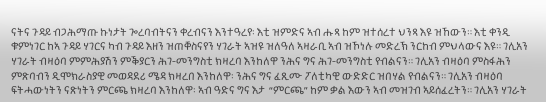ናትና ጉዳይ ብጋሕማጡ ኩነታት ጐረባብትናን ቀረብናን እንተዓረየ፡ እቲ ዝምድና ኣብ ሑጻ ከም ዝተሰረተ ህንጻ እዩ ዝኸውን። እቲ ቀንዲ ቁምነገር ከኣ ጉዳይ ሃገርና ካብ ጉዳይ እዘን ዝጠቐስናየን ሃገራት ኣዝዩ ዝለዓለ ኣዛራቢ ኣብ ዝኾነሉ መድረኽ ንርከብ ምህላውና እዩ። ገሊአን ሃገራት ብዛዕባ ምምሕያሽን ምቕያርን ሕገ-መንግስቲ ክዛረባ እንከለዋ ንሕና ግና ሕገ-መንግስቲ የብልናን። ገሊአን ብዛዕባ ምስፋሕን ምጽባብን ዲሞክራስያዊ መወዳደሪ ሜዳ ክዛረበ እንከለዋ፡ ንሕና ግና ፈጺሙ ፖለቲካዊ ውድድር ዝበሃል የብልናን። ገሊአን ብዛዕባ ፍትሓውነትን ናጽነትን ምርጫ ክዛረባ እንከለዋ፡ ኣብ ዓድና ግና እታ  “ምርጫ” ከም ቃል እውን ኣብ መዝገብ ኣይሰፈረትን። ገሊአን ሃገራት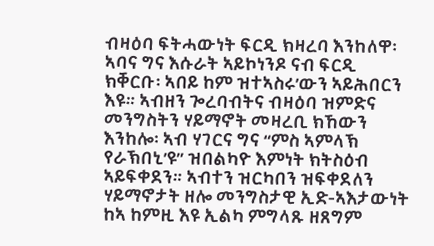ብዛዕባ ፍትሓውነት ፍርዲ ክዛረባ እንከለዋ፡ ኣባና ግና እሱራት ኣይኮነንዶ ናብ ፍርዲ ክቐርቡ፡ ኣበይ ከም ዝተኣስሩ’ውን ኣይሕበርን እዩ። ኣብዘን ጐረባብትና ብዛዕባ ዝምድና መንግስትን ሃይማኖት መዛረቢ ክኸውን እንከሎ፡ ኣብ ሃገርና ግና “ምስ ኣምላኽ የራኽበኒ’ዩ” ዝበልካዮ እምነት ክትስዕብ ኣይፍቀደን። ኣብተን ዝርካበን ዝፍቀደለን ሃይማኖታት ዘሎ መንግስታዊ ኢድ-ኣእታውነት ከኣ ከምዚ እዩ ኢልካ ምግላጹ ዘጸግም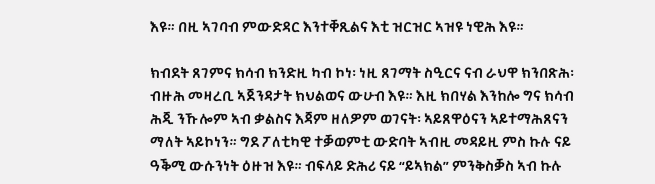እዩ። በዚ ኣገባብ ምውድዳር እንተቐጺልና እቲ ዝርዝር ኣዝዩ ነዊሕ እዩ።

ክብደት ጸገምና ክሳብ ክንድዚ ካብ ኮነ፡ ነዚ ጸገማት ስዒርና ናብ ራህዋ ክንበጽሕ፡ ብዙሕ መዛረቢ ኣጀንዳታት ክህልወና ውሁብ እዩ። እዚ ክበሃል እንከሎ ግና ክሳብ ሕጂ ንኹሎም ኣብ ቃልስና እጃም ዘለዎም ወገናት፡ ኣይጸዋዕናን ኣይተማሕጸናን ማለት ኣይኮነን። ግደ ፖለቲካዊ ተቓወምቲ ውድባት ኣብዚ መዳይዚ ምስ ኩሉ ናይ ዓቕሚ ውሱንነት ዕዙዝ እዩ። ብፍላይ ድሕሪ ናይ “ይኣክል” ምንቅስቓስ ኣብ ኩሉ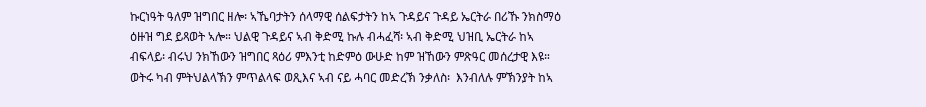ኩርነዓት ዓለም ዝግበር ዘሎ፡ ኣኼባታትን ሰላማዊ ሰልፍታትን ከኣ ጉዳይና ጉዳይ ኤርትራ በሪኹ ንክስማዕ ዕዙዝ ግደ ይጻወት ኣሎ። ህልዊ ጉዳይና ኣብ ቅድሚ ኩሉ ብሓፈሻ፡ ኣብ ቅድሚ ህዝቢ ኤርትራ ከኣ ብፍላይ፡ ብሩህ ንክኸውን ዝግበር ጻዕሪ ምእንቲ ከድምዕ ውሁድ ከም ዝኸውን ምጽዓር መሰረታዊ እዩ። ወትሩ ካብ ምትህልላኽን ምጥልላፍ ወጺእና ኣብ ናይ ሓባር መድረኽ ንቃለስ፡  እንብለሉ ምኽንያት ከኣ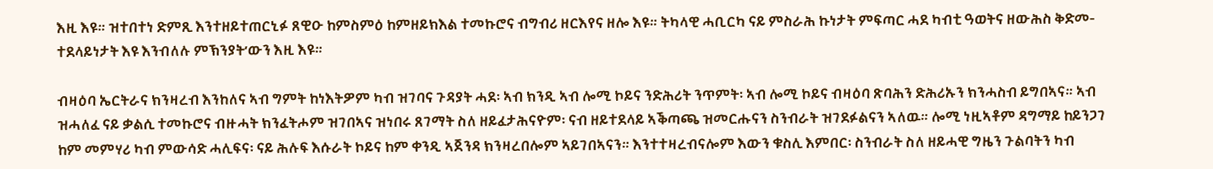እዚ እዩ። ዝተበተነ ድምጺ እንተዘይተጠርኒፉ ጸዊዑ ከምስምዕ ከምዘይክእል ተመኩሮና ብግብሪ ዘርእየና ዘሎ እዩ። ትካላዊ ሓቢርካ ናይ ምስራሕ ኩነታት ምፍጣር ሓደ ካብቲ ዓወትና ዘውሕስ ቅድመ-ተደላይነታት እዩ እንብለሉ ምኽንያት’ውን እዚ እዩ።

ብዛዕባ ኤርትራና ክንዛረብ እንከለና ኣብ ግምት ከነእትዎም ካብ ዝገባና ጉዳያት ሓደ፡ ኣብ ክንዲ ኣብ ሎሚ ኮይና ንድሕሪት ንጥምት፡ ኣብ ሎሚ ኮይና ብዛዕባ ጽባሕን ድሕሪኡን ክንሓስብ ይግበኣና። ኣብ ዝሓለፈ ናይ ቃልሲ ተመኩሮና ብዙሓት ክንፈትሖም ዝገበኣና ዝነበሩ ጸገማት ስለ ዘይፈታሕናዮም፡ ናብ ዘይተደላይ ኣቕጣጫ ዝመርሑናን ስንብራት ዝገደፉልናን ኣለዉ። ሎሚ ነዚኣቶም ዳግማይ ከይንጋገ ከም መምሃሪ ካብ ምውሳድ ሓሊፍና፡ ናይ ሕሉፍ እሱራት ኮይና ከም ቀንዲ ኣጀንዳ ክንዛረበሎም ኣይገበኣናን። እንተተዛረብናሎም እውን ቁስሊ እምበር፡ ስንብራት ስለ ዘይሓዊ ግዜን ጉልባትን ካብ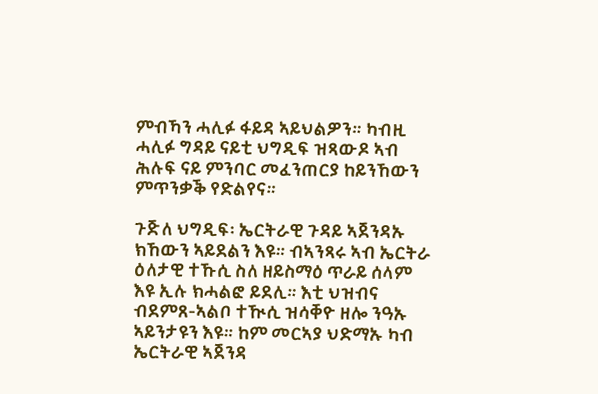ምብኻን ሓሊፉ ፋይዳ ኣይህልዎን። ካብዚ ሓሊፉ ግዳይ ናይቲ ህግዲፍ ዝጻውዶ ኣብ ሕሉፍ ናይ ምንባር መፈንጠርያ ከይንኸውን ምጥንቃቕ የድልየና።

ጉጅለ ህግዲፍ፡ ኤርትራዊ ጉዳይ ኣጀንዳኡ ክኸውን ኣይደልን እዩ። ብኣንጻሩ ኣብ ኤርትራ ዕለታዊ ተኹሲ ስለ ዘይስማዕ ጥራይ ሰላም እዩ ኢሉ ክሓልፎ ይደሊ። እቲ ህዝብና ብደምጸ-ኣልቦ ተዂሲ ዝሳቐዮ ዘሎ ንዓኡ ኣይንታዩን እዩ። ከም መርኣያ ህድማኡ ካብ ኤርትራዊ ኣጀንዳ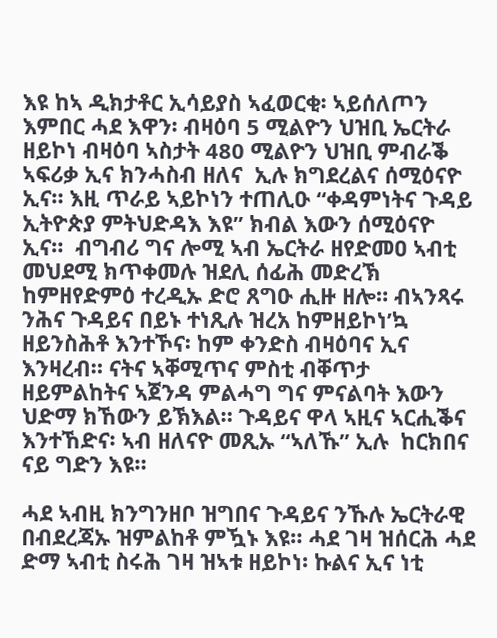እዩ ከኣ ዲክታቶር ኢሳይያስ ኣፈወርቂ፡ ኣይሰለጦን እምበር ሓደ እዋን፡ ብዛዕባ 5 ሚልዮን ህዝቢ ኤርትራ ዘይኮነ ብዛዕባ ኣስታት 480 ሚልዮን ህዝቢ ምብራቕ ኣፍሪቃ ኢና ክንሓስብ ዘለና  ኢሉ ክግደረልና ሰሚዕናዮ ኢና። እዚ ጥራይ ኣይኮነን ተጠሊዑ “ቀዳምነትና ጉዳይ ኢትዮጵያ ምትህድዳእ እዩ” ክብል እውን ሰሚዕናዮ ኢና።  ብግብሪ ግና ሎሚ ኣብ ኤርትራ ዘየድመዐ ኣብቲ መህደሚ ክጥቀመሉ ዝደሊ ሰፊሕ መድረኽ ከምዘየድምዕ ተረዲኡ ድሮ ጸግዑ ሒዙ ዘሎ። ብኣንጻሩ ንሕና ጉዳይና በይኑ ተነጺሉ ዝረአ ከምዘይኮነ’ኳ ዘይንስሕቶ እንተኾና፡ ከም ቀንድስ ብዛዕባና ኢና እንዛረብ። ናትና ኣቐሚጥና ምስቲ ብቐጥታ ዘይምልከትና ኣጀንዳ ምልሓግ ግና ምናልባት እውን ህድማ ክኸውን ይኽእል። ጉዳይና ዋላ ኣዚና ኣርሒቕና እንተኸድና፡ ኣብ ዘለናዮ መጺኡ “ኣለኹ” ኢሉ  ከርክበና ናይ ግድን እዩ።

ሓደ ኣብዚ ክንግንዘቦ ዝግበና ጉዳይና ንኹሉ ኤርትራዊ በብደረጃኡ ዝምልከቶ ምዃኑ እዩ። ሓደ ገዛ ዝሰርሕ ሓደ ድማ ኣብቲ ስሩሕ ገዛ ዝኣቱ ዘይኮነ፡ ኩልና ኢና ነቲ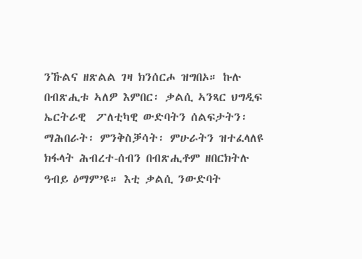ንኹልና ዘጽልል ገዛ ክንሰርሖ ዝግበኦ። ኩሉ በብጽሒቱ ኣለዎ እምበር፡ ቃልሲ ኣንጻር ህግዲፍ ኤርትራዊ  ፖለቲካዊ ውድባትን ሰልፍታትን፡ ማሕበራት፡ ምንቅስቓሳት፡ ምሁራትን ዝተፈላለዩ ክፋላት ሕብረተ-ሰብን በብጽሒቶም ዘበርክትሉ ዓብይ ዕማም’ዩ። እቲ ቃልሲ ንውድባት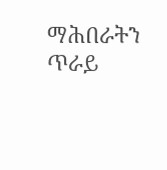ማሕበራትን ጥራይ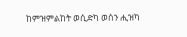ከምዝምልከት ወሲድካ ወሰን ሒዝካ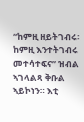“ከምዚ ዘይትገብሩ፡ ከምዚ እንተትገብሩ መተሳተፍና” ዝብል ኣገላልጻ ቅቡል ኣይኮነን። እቲ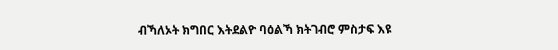ብኻለኦት ክግበር እትደልዮ ባዕልኻ ክትገብሮ ምስታፍ እዩ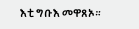እቲ ግቡእ መዋጸኦ።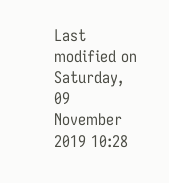Last modified on Saturday, 09 November 2019 10:28